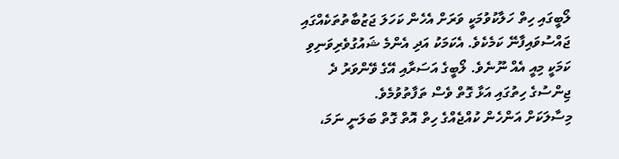ލޯބީގައި ހިތް ހަލާކުވުމަކީ ވަރަށް އެހެން ކަހަލަ ޖަޒުބާތުތަކެއްގައި ޖައްސުވައިފާނޭ ކަމެކެވެ. އެކަމަކު އަދި އެންމެ ޝައުގުވެރިވަނިވި ކަމަކީ މިއީ އެއް ނޫނެވެ. ލޯބީގެ އަސަރާއި އޭގެ ވޭންވަރު ދެ ޖިންސުގެ ހިތުގައި އަޅާ ގޮތް ވެސް ތަފާތުވުމެވެ.
މިސާލަކަށް އަންހެން ކުއްޖެއްގެ ހިތް އޮތް ގޮތް ބަލަނީ ނަމަ،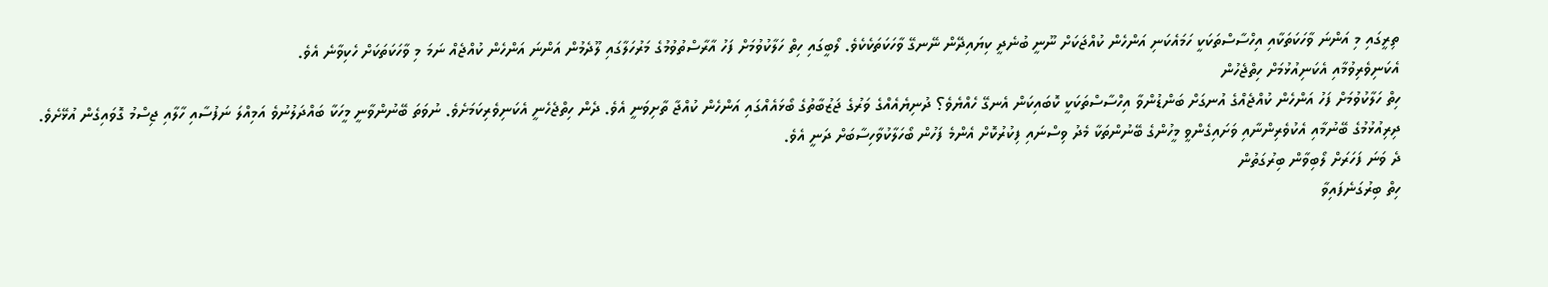ތިރީގައި މި އަންނަ ވާހަކަތަކާއި އިހްސާސްތަކަކީ ހަމައެކަނި އަންހެން ކުއްޖަކަށް ނޫނީ ބުނެދީ ކިޔައިދޭން ނޭނގޭ ވާހަކަތަކެކެވެ. ލޯބީގައި ހިތް ހަލާކުވުމަށް ފަހު އާރާސްތުވުމުގެ މަރުހަލާގައި ލޫދެމުން އަންނަ އަންހެން ކުއްޖެއް ނަމަ މި ވާހަކަތަކަށް ހެކިވާނެ އެވެ.
އެކަނިވެރިވުމާއި އެކަނިއުޅުމަށް ހިތްޖެހުން
ހިތް ހަލާކުވުމަށް ފަހު އަންހެން ކުއްޖެއްގެ އުނގަށް ބަންޑުންވާ އިހްސާސްތަކަކީ ކޮބައިކަން އެނގޭ ހެއްޔެވެ؟ ދުނިޔެއެއްގެ ވަރުގެ ޖަޒުބާތުގެ ބޯޅައެއްގައި އަންހެން ކުއްޖާ ތާށިވަނީ އެވެ. ދެން ހިތްޖެހެނީ އެކަނިވެރިކަމަށެވެ. ނުވަތަ ބޭނުންވާނީ މީހަކާ ބައްދަލުނުވެ އަމިއްލަ ނަފުސާއި ހާލާއި ޖިސްމު ގޮވައިގެން އުޅޭށެވެ.
ދިރިއުޅުމުގެ ބޭނުމާއި އެކުވެރިންނާއި ވަށައިގެންވީ މީހުންގެ ބޭނުންތަކާ މެދު ވިސްނައި ފިކުރުކޮށް އެންމެ ފަހުން ބޯހަލާކުވާހިސާބަށް ދަނީ އެވެ.
ދެ ވަނަ ފަހަރަށް ލޯބިވާން ބިރުގަތުން
ހިތް ބިރުގަނެފައިވާ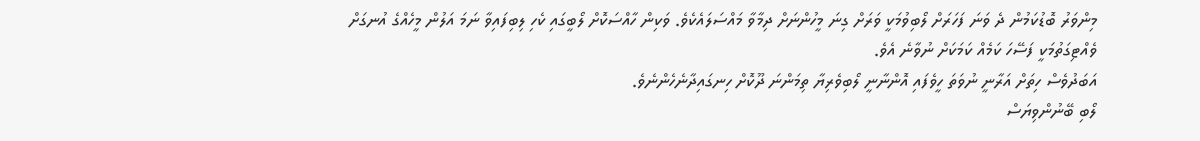މިންވަރު ބޮޑުކަމުން ދެ ވަނަ ފަހަރަށް ލޯބިވުމަކީ ވަރަށް ގިނަ މީހުންނަށް ދިމާވާ މައްސަލައެކެވެ. ވަކިން ހާއްސަކޮށް ލޯބީގައި ކެހި ލިބިފައިވާ ނަމަ އަލުން މީހެއްގެ އުނގަށް ވެއްޓިގަތުމަކީ ފަސޭހަ ކަމެއް ކަމަކަށް ނުވާނެ އެވެ.
އަބަދުވެސް ހިތަށް އަރާނީ ނުވަތަ ހީވެފައި އޮންނާނީ ލޯބިވެރިޔާ ތިމަންނަ ދޫކޮށް ހިނގައިދާނެހެންނެވެ.
ލޯބި ބޭނުންވިޔަސް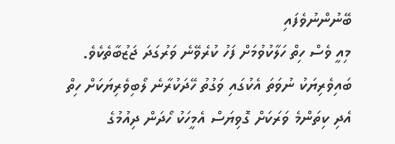ބޭނުންނުވެފައި
މިއީ ވެސް ހިތް ހަލާކުވުމަށް ފަހު ކުރެވޭނެ ވަރުގަދަ ޖަޒުބާތެކެވެ. ބައިވެރިޔަކު ނުވަތަ އެކުގައި ވަގުތު ހޭދަކުރާނެ ލޯބިވެރިޔަކަށް ހިތް އެދި ކިތަންމެ ވަރަކަށް ގޮވިޔަސް އެމީހަކު ހޯދަން ދިއުމުގެ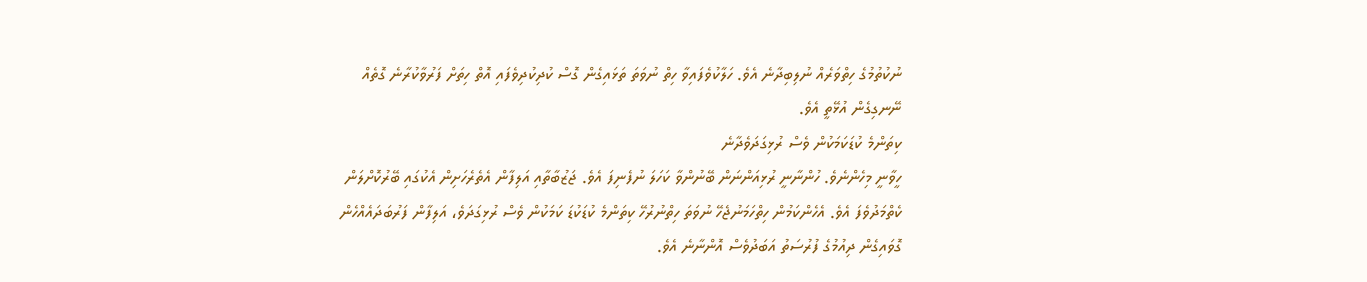ނުކުތުމުގެ ހިތްވަރެއް ނުލިބިދާނެ އެވެ. ހަލާކުވެފައިވާ ހިތް ނުވަތަ ތަޅައިގެން ގޮސް ކުދިކުދިވެފައި އޮތް ހިތަށް ފަރުވާކުރާނެ ގޮތެއް ނޭނގިގެން އުޅޭތީ އެވެ.
ކިތަންމެ ކުޑަކަމަކުން ވެސް ރުޅިގަދަވެދާނެ
ހީވާނީ މިހެންނެވެ. ހުންނާނީ ރުޅިއަންނަން ބޭނުންވާ ކަހަލަ ނުފެނިފަ އެވެ. ޖަޒުބާތާއި އަލިފާން އެތެރެހަށިން އެކުގައި ބޭރުކޮށްލަން ކެތްމަދުވެފަ އެވެ. އެހެންކަމުން ހިތްހަމަނުޖެހޭ ނުވަތަ ހިތްނުރުހޭ ކިތަންމެ ކުޑަކުޑަ ކަމަކުން ވެސް ރުޅިގަދަވެ، އަލިފާން ފަރުބަދައެއްހެން ގޮވައިގެން ދިއުމުގެ ފުރުސަތު އަބަދުވެސް އޮންނާނެ އެވެ.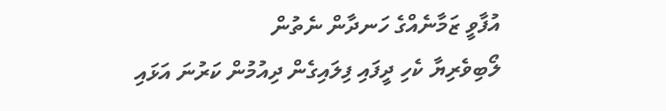އުފާވީ ޒަމާނެއްގެ ހަނދާން ނެތުން
ލޯބިވެރިޔާ ކެހި ދީފައި ފިލައިގެން ދިއުމުން ކަރުނަ އަޅައި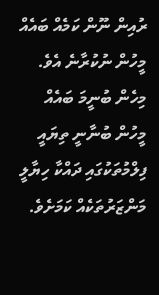ރުއިން ނޫން ކަމެއް ބައެއް މީހުން ނުކުރާނެ އެވެ. މިހެން ބުނީމަ ބައެއް މީހުން ބުނާނީ ތިޔައީ ފިލްމުތަކުގައި ދައްކާ ހިޔާލީ މަންޒަރުތަކެއް ކަމަށެވެ.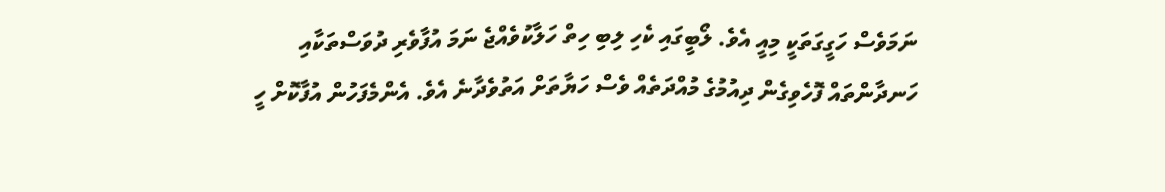ނަމަވެސް ހަގީގަތަކީ މިއީ އެވެ. ލޯބީގައި ކެހި ލިބި ހިތް ހަލާކުވެއްޖެ ނަމަ އުފާވެރި ދުވަސްތަކާއި ހަނދާންތައް ފޮހެވިގެން ދިއުމުގެ މުއްދަތެއް ވެސް ހަޔާތަށް އަތުވެދާނެ އެވެ. އެންމެފަހުން އުފާކޮށް ހީ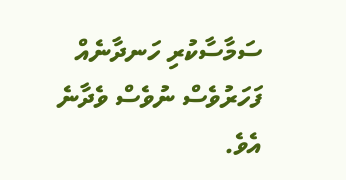ސަމާސާކުރި ހަނދާނެއް ފަހަރުވެސް ނުވެސް ވެދާނެ އެވެ.